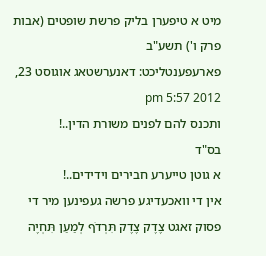מיט א טיפערן בליק פרשת שופטים (אבות פרק ו') תשע"ב
פארעפענטליכט: דאנערשטאג אוגוסט 23, 2012 5:57 pm
ותכנס להם לפנים משורת הדין..!
בס"ד
א גוטן טייערע חבירים וידידים..!
אין די וואכעדיגע פרשה געפינען מיר די פסוק זאגט צֶדֶק צֶדֶק תִּרְדֹף לְמַעַן תִּחְיֶה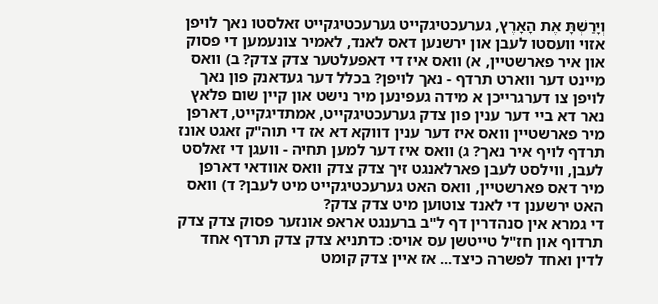וְיָרַשְׁתָּ אֶת הָאָרֶץ, גערעכטיגקייט גערעכטיגקייט זאלסטו נאך לויפן אזוי וועסטו לעבן און ירשנען דאס לאנד, לאמיר צונעמען די פסוק און איר פארשטיין, א) וואס איז די דאפעלטער צדק צדק? ב) וואס מיינט דער ווארט תרדף - נאך לויפן? בכלל דער געדאנק פון נאך לויפן צו דערגרייכן א מידה געפינען מיר נישט און קיין שום פלאץ נאר דא ביי דער ענין פון צדק גערעכטיגקייט, אמתדיגקייט, דארפן מיר פארשטיין וואס איז דער ענין דווקא דא אז די תוה"ק זאגט אונז תרדף לויף איר נאך? ג) וואס איז דער למען תחיה - וועגן די זאלסט לעבן, ווילסט לעבן פארלאנגט זיך צדק צדק וואס אוודאי דארפן מיר דאס פארשטיין, וואס האט גערעכטיגקייט מיט לעבן? ד) וואס האט ירשענן די לאנד צוטוען מיט צדק צדק?
די גמרא אין סנהדרין דף ל"ב ברענגט אראפ אונזער פסוק צדק צדק תרדוף און חז"ל טייטשן עס אויס: כדתניא צדק צדק תרדף אחד לדין ואחד לפשרה כיצד... אז איין צדק קומט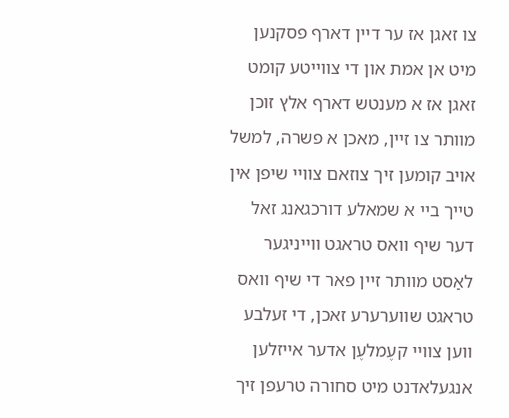צו זאגן אז ער דיין דארף פסקנען מיט אן אמת און די צווייטע קומט זאגן אז א מענטש דארף אלץ זוכן מוותר צו זיין, מאכן א פשרה, למשל אויב קומען זיך צוזאם צוויי שיפן אין טייך ביי א שמאלע דורכגאנג זאל דער שיף וואס טראגט ווייניגער לאַסט מוותר זיין פאר די שיף וואס טראגט שווערערע זאכן, די זעלבע ווען צוויי קעֶמלעֶן אדער אייזלען אנגעלאדנט מיט סחורה טרעפן זיך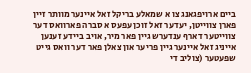ביים ארויפגאנג צו א שמאלע בריקל זאל איינער מוותר זיין פארן צווייטן, יעדער זאל זוכן עפעס א סברה פארוואס דער צווייטער דארף ענדערש גיין פאר מיר, אויב ביידע זענען אייניג זאל איינער גיין פריער און צאלן פאר דער וואס גייט שפעטער (צוליב די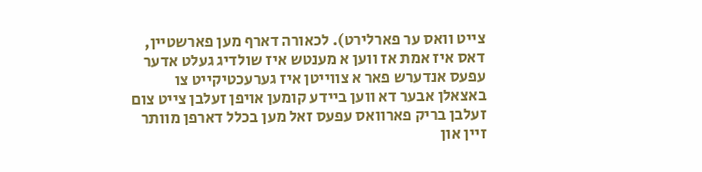צייט וואס ער פארלירט). לכאורה דארף מען פארשטיין, דאס איז אמת אז ווען א מענטש איז שולדיג געלט אדער עפעס אנדערש פאר א צווייטן איז גערעכטיקייט צו באצאלן אבער דא ווען ביידע קומען אויפן זעלבן צייט צום זעלבן בריק פארוואס עפעס זאל מען בכלל דארפן מוותר זיין און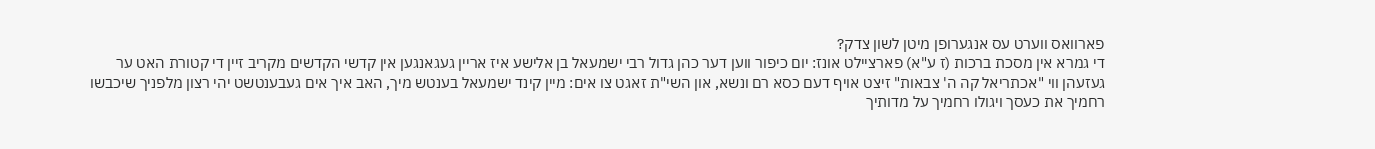פארוואס ווערט עס אנגערופן מיטן לשון צדק?
די גמרא אין מסכת ברכות (ז ע"א) פארציילט אונז: יום כיפור ווען דער כהן גדול רבי ישמעאל בן אלישע איז אריין געגאנגען אין קדשי הקדשים מקריב זיין די קטורת האט ער געזעהן ווי "אכתריאל קה ה' צבאות" זיצט אויף דעם כסא רם ונשא, און השי"ת זאגט צו אים: מיין קינד ישמעאל בענטש מיך, האב איך אים געבענטשט יהי רצון מלפניך שיכבשו רחמיך את כעסך ויגולו רחמיך על מדותיך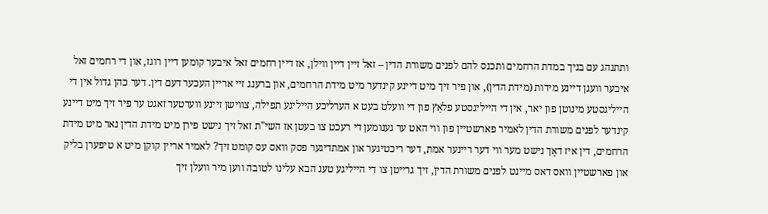ותתנהג עם בניך במדת הרחמים ותכנס להם לפנים משורת הדין – זאל זיין דיין ווילן, אז דיין רחמים זאל איבער קומען דיין רוגז, און די רחמים זאל איבער וועגן דיינע מידות (מידת הדין), און פיר זיך מיט דיינע קינדער מיט מידת הרחמים, און ברענג זיי אריין העכער דעם דין. דער כהן גדול אין די הייליגסטע מינוטן פון יאר, אין די הייליגסטע פלאַץ פון די וועלט בעט א הערליכע הייליגע תפילה, צווישן זיינע ווערטער זאגט ער פיר זיך מיט דיינע קינדער לפנים משורת הדין לאמיר פארשטיין פון ווי האט ער גענומען די רעכט צו בעטן אז השי"ת זאל זיך נישט פירן מיט מידת הדין נאר מיט מידת הרחמים, דין איז דאָך נישט מער ווי דער ריינער אמת, דער ריכטיגער און אמתדיגער פסק וואס עס קומט זיך? לאמיר אריין קוקן מיט א טיפערן בליק און פארשטיין וואס דאס מיינט לפנים משורת הדין, זיך גרייטן צו די הייליגע טעג הבא עלינו לטובה ווען מיר וועלן זיך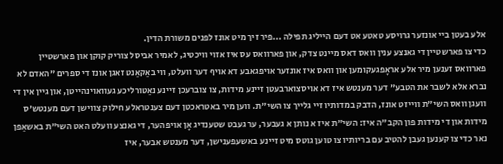אלע בעטן ביי אונזער גרויסע טאטע אט דעם הייליג תפילה ...פיר זיך מיט אונז לפנים משורת הדין.
כדי צו פארשטיין די גאנצע ענין וואס דאס מיינט צדק, און פארוואס עס איז אזוי וויכטיג, לאמיר אביסל צוריק קוקן און פארשטיין פארוואס זענען מיר אלע אראָפגעקומען און וואס איז אונזער אויפגאבע דא אויף דער וועלט, ווי באַקאַנט זאגן אונז די ספרים "האדם לא נברא אלא לשבר את הטבע" דער מענטש איז דא אויסצוארבעטן זיינע מידות, צו צוברעכן זיינע נאַטורליכע געוואוינהייטן, און גיין אין די וועגן וואס השי"ת ווייזט אונז, הדבק במדותיו זיי גלייך צו השי"ת. ווען מיר באטראכטן דעם צענטראלע חילוק צווישן דעם מענטש'ס מידות און די מידות פון הקב"ה איז: השי"ת איז א נותן א געבער, ער געבט שטענדיג אָן אויפהער, די גאנצע וועלט האט השי"ת באשאַפן נאר כדי צו קענען געבן להטיב עם בריותיו צו טוען גוטס מיט זיינע באשעפענישן, דער מענטש אבער, איז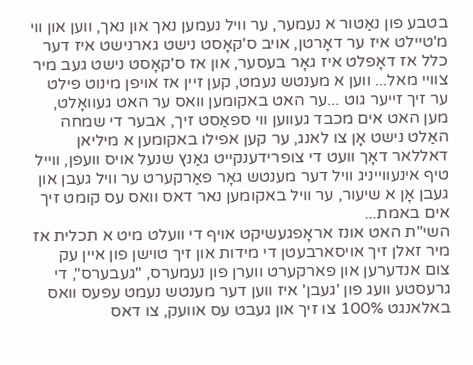בטבע פון נאַטור א נעמער, ער וויל נעמען נאך און נאך, ווען און ווי מ'טיילט איז ער דאָרטן, אויב ס'קאָסט נישט גארנישט איז דער כלל אז דאָפלט איז גאָר בעסער, און אז ס'קאָסט נישט געב מיר צוויי מאל... ווען א מענטש נעמט, קען זיין אז אויפן מינוט פילט ער זיך זייער גוט ...ער האט באקומען וואס ער האט געוואָלט, מען האט אים מכבד געווען ווי ספאַסט זיך, אבער די שמחה האַלט נישט אָן צו לאנג, ער קען אפילו באקומען א מיליאן דאללאר דאָך וועט די צופרידענקייט גאַנץ שנעל אויס וועפן, ווייל טיף אינעווייניג וויל דער מענטש גאָר פאַרקערט ער וויל געבן און געבן אָן א שיעור, ער וויל באקומען נאר דאס וואס עס קומט זיך אים באמת...
השי"ת האט אונז אראָפגעשיקט אויף די וועלט מיט א תכלית אז מיר זאלן זיך אויסארבעטן די מידות און זיך טוישן פון איין עק צום אנדערען און פארקערט ווערן פון נעמערס, "געבערס", די גרעסטע וועג פון 'געבן' איז ווען דער מענטש נעמט עפעס וואס באלאנגט 100% צו זיך און געבט עס אוועק, צו דאס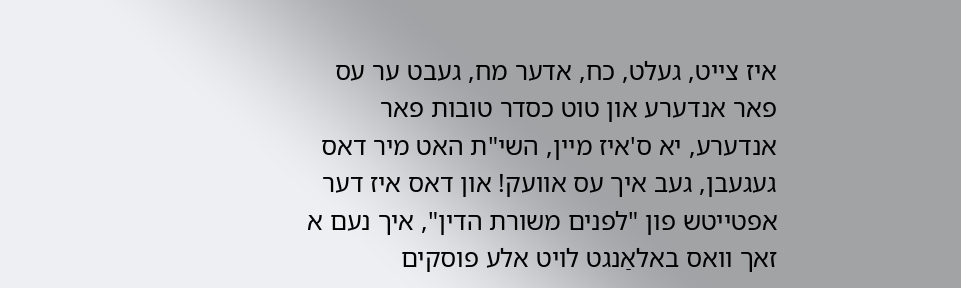איז צייט, געלט, כח, אדער מח, געבט ער עס פאר אנדערע און טוט כסדר טובות פאר אנדערע, יא ס'איז מיין, השי"ת האט מיר דאס געגעבן, געב איך עס אוועק! און דאס איז דער אפטייטש פון "לפנים משורת הדין", איך נעם א זאך וואס באלאַנגט לויט אלע פוסקים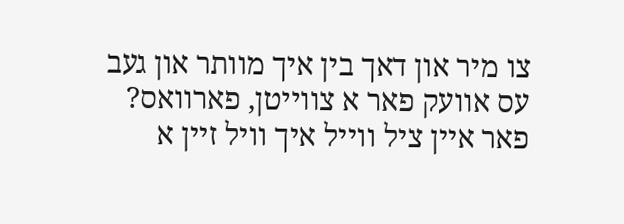צו מיר און דאך בין איך מוותר און געב עס אוועק פאר א צווייטן, פארוואס? פאר איין ציל ווייל איך וויל זיין א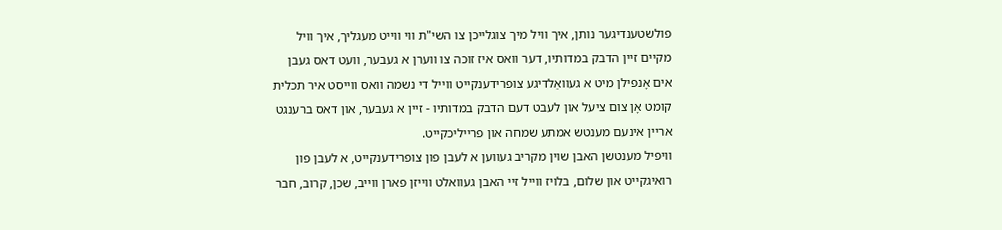פולשטענדיגער נותן, איך וויל מיך צוגלייכן צו השי"ת ווי ווייט מעגליך, איך וויל מקיים זיין הדבק במדותיו, דער וואס איז זוכה צו ווערן א געבער, וועט דאס געבן אים אָנפילן מיט א געוואַלדיגע צופרידענקייט ווייל די נשמה וואס ווייסט איר תכלית קומט אָן צום ציעל און לעבט דעם הדבק במדותיו - זיין א געבער, און דאס ברענגט אריין אינעם מענטש אמתע שמחה און פרייליכקייט.
וויפיל מענטשן האבן שוין מקריב געווען א לעבן פון צופרידענקייט, א לעבן פון רואיגקייט און שלום, בלויז ווייל זיי האבן געוואלט ווייזן פארן ווייב, שכן, קרוב, חבר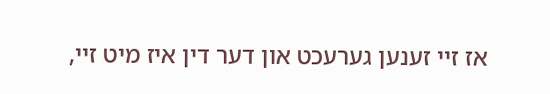אז זיי זענען גערעכט און דער דין איז מיט זיי,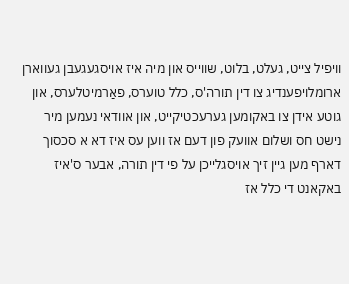וויפיל צייט, געלט, בלוט, שווייס און מיה איז אויסגעגעבן געווארן ארומלויפענדיג צו דין תורה'ס, כלל טוערס, פאַרמיטלערס, און גוטע אידן צו באקומען גערעכטיקייט, און אוודאי נעמען מיר נישט חס ושלום אוועק פון דעם אז ווען עס איז דא א סכסוך דארף מען גיין זיך אויסגלייכן על פי דין תורה, אבער ס'איז באקאנט די כלל אז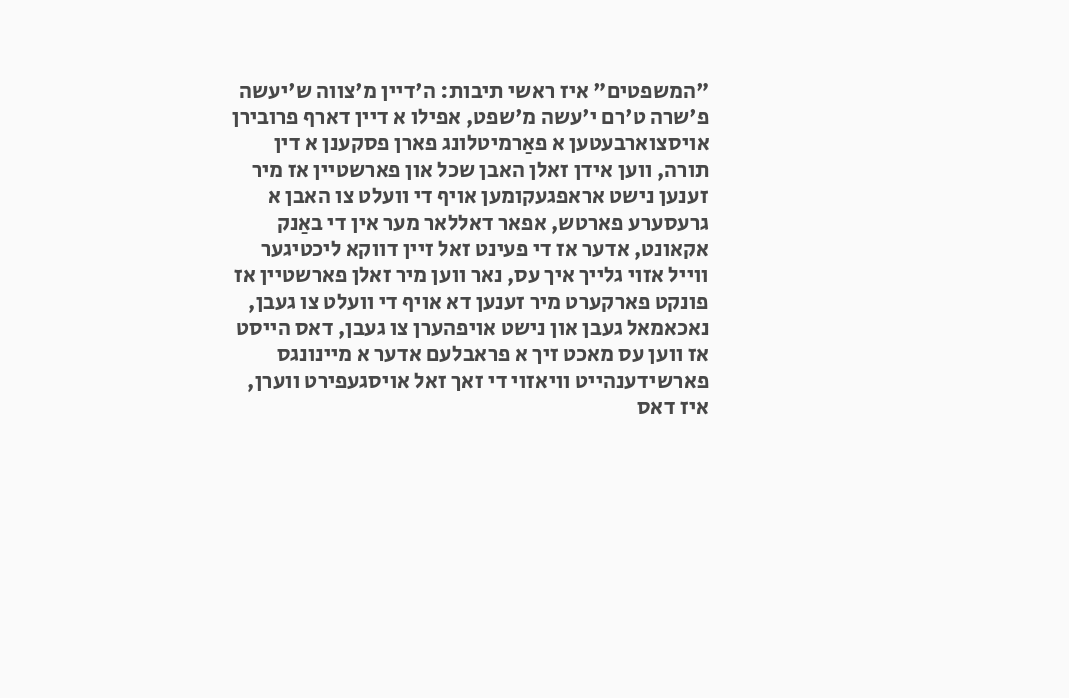"המשפטים" איז ראשי תיבות: ה'דיין מ'צווה ש'יעשה פ'שרה ט'רם י'עשה מ'שפט, אפילו א דיין דארף פרובירן אויסצוארבעטען א פאַרמיטלונג פארן פסקענן א דין תורה, ווען אידן זאלן האבן שכל און פארשטיין אז מיר זענען נישט אראפגעקומען אויף די וועלט צו האבן א גרעסערע פארטש, אפאר דאללאר מער אין די באַנק אקאונט, אדער אז די פעינט זאל זיין דווקא ליכטיגער ווייל אזוי גלייך איך עס, נאר ווען מיר זאלן פארשטיין אז פונקט פארקערט מיר זענען דא אויף די וועלט צו געבן, נאכאמאל געבן און נישט אויפהערן צו געבן, דאס הייסט אז ווען עס מאכט זיך א פראבלעם אדער א מיינונגס פארשידענהייט וויאזוי די זאך זאל אויסגעפירט ווערן, איז דאס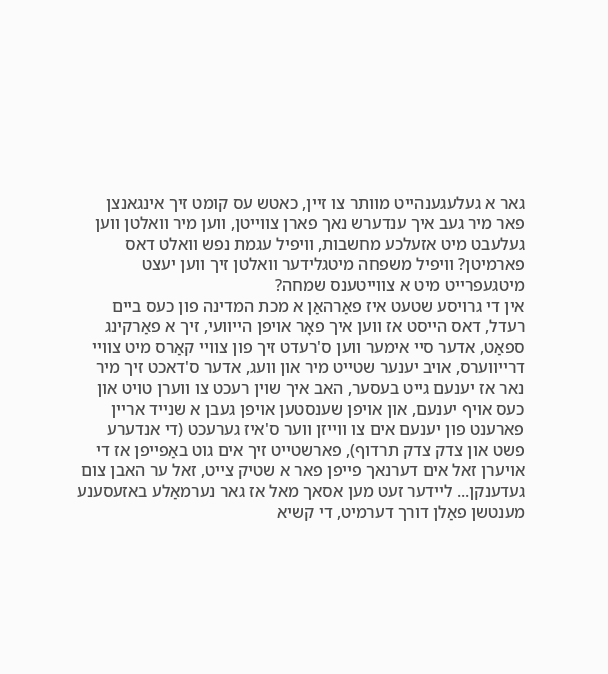גאר א געלעגענהייט מוותר צו זיין, כאטש עס קומט זיך אינגאנצן פאר מיר געב איך ענדערש נאך פארן צווייטן, ווען מיר וואלטן ווען געלעבט מיט אזעלכע מחשבות, וויפיל עגמת נפש וואלט דאס פארמיטן? וויפיל משפחה מיטגלידער וואלטן זיך ווען יעצט מיטגעפרייט מיט א צווייטענס שמחה?
אין די גרויסע שטעט איז פאַרהאַן א מכת המדינה פון כעס ביים רעדל, דאס הייסט אז ווען איך פאָר אויפן הייוועי, זיך א פאַרקינג ספאַט, אדער סיי אימער ווען ס'רעדט זיך פון צוויי קאַרס מיט צוויי דרייווערס, אויב יענער שטייט מיר און וועג, אדער ס'דאכט זיך מיר נאר אז יענעם גייט בעסער, האב איך שוין רעכט צו ווערן טויט און כעס אויף יענעם, און אויפן שענסטען אויפן געבן א שנייד אריין פארענט פון יענעם אים צו ווייזן ווער ס'איז גערעכט (די אנדערע פשט און צדק צדק תרדוף), פארשטייט זיך אים גוט באַפייפן אז די אויערן זאל אים דערנאך פייפן פאר א שטיק צייט, זאל ער האבן צום געדענקן... ליידער זעט מען אסאך מאל אז גאר נערמאַלע באזעסענע מענטשן פאַלן דורך דערמיט, די קשיא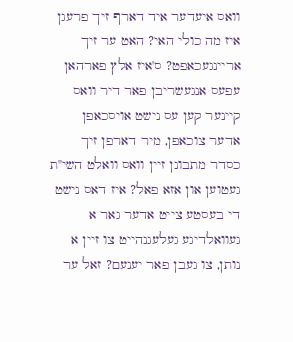וואס איעדער איד דארף זיך פרעגן איז מה כולי האי? האט ער זיך אריינגעכאפט? ס'איז אלץ פארהאן עפעס אנגעשריבן פאר דיר וואס קיינער קען עס נישט אויסכאפן אדער צוכאפן, מיר דארפן זיך כסדר מתבונן זיין וואס וואלט השי"ת געטוען און אזא פאל? איז דאס נישט די בעסטע צייט אדער גאר א געוואלדיגע געלעגנהייט צו זיין א נותן, צו געבן פאר יענעם? זאל ער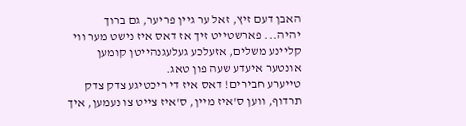האבן דעם זיץ, זאל ער גיין פריער, גם ברוך יהיה... פארשטייט זיך אז דאס איז נישט מער ווי קליינע משלים, אזעלכע געלעגנהייטן קומען אונטער איעדע שעה פון טאג.
טייערע חבירים! דאס איז די ריכטיגע צדק צדק תרדוף, ווען ס'איז מיין, ס'איז צייט צו נעמען, איך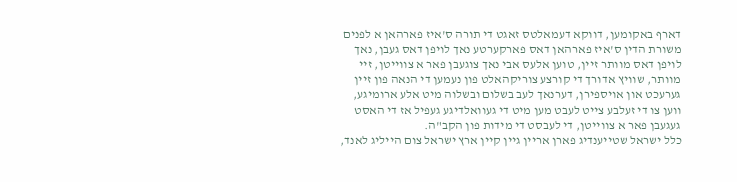דארף באקומען, דווקא דעמאלטס זאגט די תורה ס'איז פארהאן א לפנים משורת הדין ס'איז פארהאן דאס פארקערטע נאך לויפן דאס געבן, נאך לויפן דאס מוותר זיין, טוען אלעס אבי נאך צוגעבן פאר א צווייטן, זיי מוותר, שוויץ אדורך די קורצע צוריקהאלט פון נעמען די הנאה פון זיין גערעכט און אויספירן, דערנאך לעב בשלום ובשלוה מיט אלע ארומיגע, ווען צו די זעלבע צייט לעבט מען מיט די געוואלדיגע געפיל אז די האסט געגעבן פאר א צווייטן, די לעבסט די מידות פון הקב"ה.
כלל ישראל שטייענדיג פארן אריין גיין קיין ארץ ישראל צום הייליג לאנד,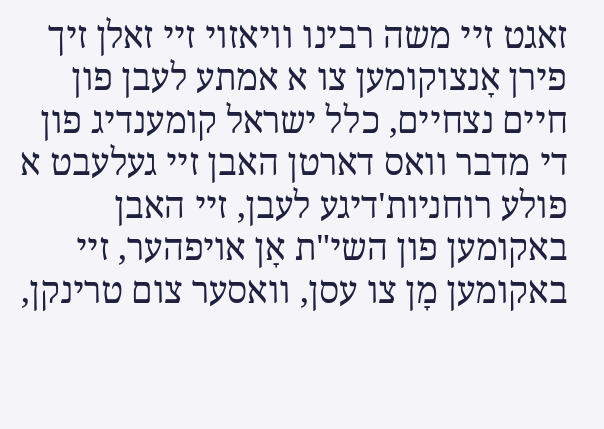זאגט זיי משה רבינו וויאזוי זיי זאלן זיך פירן אָנצוקומען צו א אמתע לעבן פון חיים נצחיים, כלל ישראל קומענדיג פון די מדבר וואס דארטן האבן זיי געלעבט א פולע רוחניות'דיגע לעבן, זיי האבן באקומען פון השי"ת אָן אויפהער, זיי באקומען מָן צו עסן, וואסער צום טרינקן,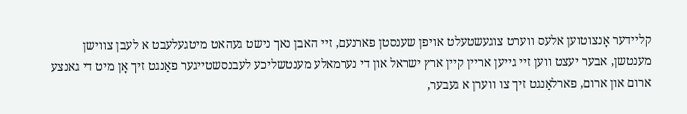קליידער אָנצוטוען אלעס ווערט צוגעשטעלט אויפן שענסטן פארנעם, זיי האבן נאך נישט געהאט מיטגעלעבט א לעבן צווישן מענטשן, אבער יעצט ווען זיי גייען אריין קיין ארץ ישראל און די נערמאלע מענטשליכע לעבנסשטייגער פאַנגט זיך אָן מיט די גאנצע ארום און ארום, פארלאַנגט זיך צו ווערן א געבער,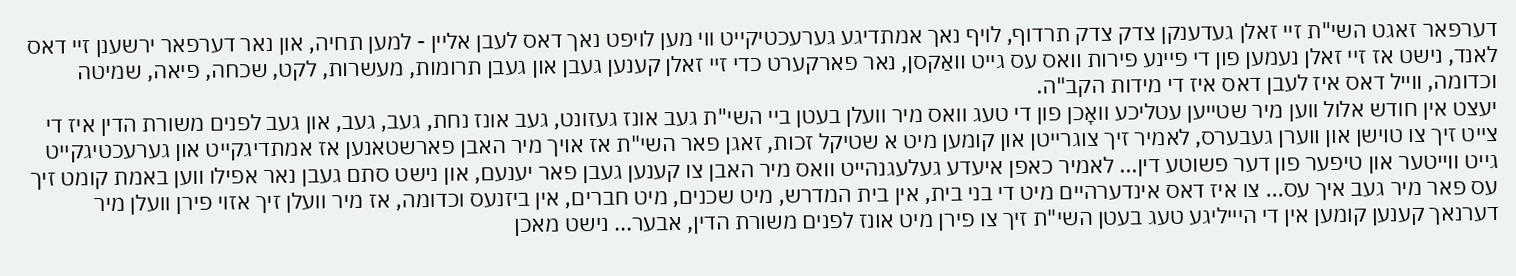דערפאר זאגט השי"ת זיי זאלן געדענקן צדק צדק תרדוף, לויף נאך אמתדיגע גערעכטיקייט ווי מען לויפט נאך דאס לעבן אליין - למען תחיה, און נאר דערפאר ירשענן זיי דאס לאנד, נישט אז זיי זאלן נעמען פון די פיינע פירות וואס עס גייט וואַקסן, נאר פארקערט כדי זיי זאלן קענען געבן און געבן תרומות, מעשרות, לקט, שכחה, פיאה, שמיטה וכדומה, ווייל דאס איז לעבן דאס איז די מידות הקב"ה.
יעצט אין חודש אלול ווען מיר שטייען עטליכע וואָכן פון די טעג וואס מיר וועלן בעטן ביי השי"ת געב אונז געזונט, געב אונז נחת, געב, געב, און געב לפנים משורת הדין איז די צייט זיך צו טוישן און ווערן געבערס, לאמיר זיך צוגרייטן און קומען מיט א שטיקל זכות, זאגן פאר השי"ת אז אויך מיר האבן פארשטאנען אז אמתדיגקייט און גערעכטיגקייט גייט ווייטער און טיפער פון דער פשוטע דין... לאמיר כאפן איעדע געלעגנהייט וואס מיר האבן צו קענען געבן פאר יענעם, און נישט סתם געבן נאר אפילו ווען באמת קומט זיך עס פאר מיר געב איך עס... צו איז דאס אינדערהיים מיט די בני בית, אין בית המדרש, מיט שכנים, מיט חברים, אין ביזנעס וכדומה, אז מיר וועלן זיך אזוי פירן וועלן מיר דערנאך קענען קומען אין די היייליגע טעג בעטן השי"ת זיך צו פירן מיט אונז לפנים משורת הדין, אבער... נישט מאכן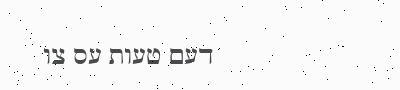דעם טעות עס צו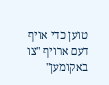טוען כדי אויף דעם ארויף "צו באקומען"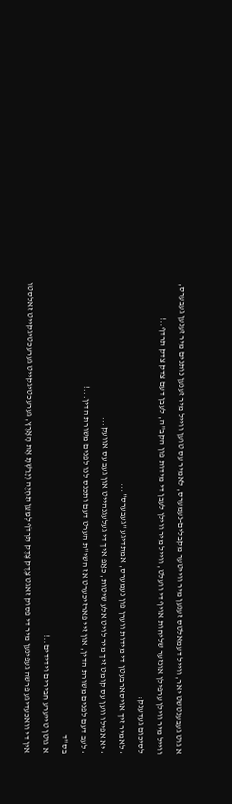א גוט געבענטשט יאר, ווייל דעמאלטס זענען מיר ווייטער מקבלים-נעמערס, לאמיר עס טוען ווייל מיר זענען נותנים מיר זענען געבערס, ווייל מיר ווילן ערפילן אונזער שליחות אויף די וועלט, ווייל מיר ווילן לעבן די מידות פון הקב"ה, לעבן דעם צדק צדק תרדף..!
לסיכום געדענק:
• לאמיר זיך אויסארבעטן די מידות ווערן פון נעמערס, אמתדיגע "געבערס"...
• יא אפילו ווען עס קומט זיך מיר לויט אלע שיטות, כאַפ איך די געלעגנהייט און געב עס אוועק...
• לעב דעם לפנים משורת הדין, און זיי פארזיכערט אז השי"ת הערט דעם ותכנס לנו לפנים משורת הדין...!
בס"ד
א גוטן טייערע חבירים וידידים..!
אין די וואכעדיגע פרשה געפינען מיר די פסוק זאגט צֶדֶק צֶדֶק תִּרְדֹף לְמַעַן תִּחְיֶה וְיָרַשְׁתָּ אֶת הָאָרֶץ, גערעכטיגקייט גערעכטיגקייט זאלסטו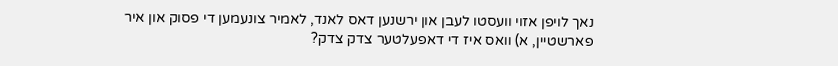נאך לויפן אזוי וועסטו לעבן און ירשנען דאס לאנד, לאמיר צונעמען די פסוק און איר פארשטיין, א) וואס איז די דאפעלטער צדק צדק?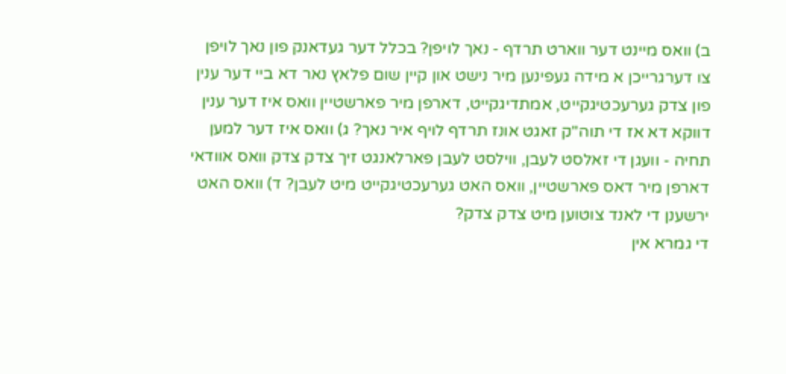ב) וואס מיינט דער ווארט תרדף - נאך לויפן? בכלל דער געדאנק פון נאך לויפן צו דערגרייכן א מידה געפינען מיר נישט און קיין שום פלאץ נאר דא ביי דער ענין פון צדק גערעכטיגקייט, אמתדיגקייט, דארפן מיר פארשטיין וואס איז דער ענין דווקא דא אז די תוה"ק זאגט אונז תרדף לויף איר נאך? ג) וואס איז דער למען תחיה - וועגן די זאלסט לעבן, ווילסט לעבן פארלאנגט זיך צדק צדק וואס אוודאי דארפן מיר דאס פארשטיין, וואס האט גערעכטיגקייט מיט לעבן? ד) וואס האט ירשענן די לאנד צוטוען מיט צדק צדק?
די גמרא אין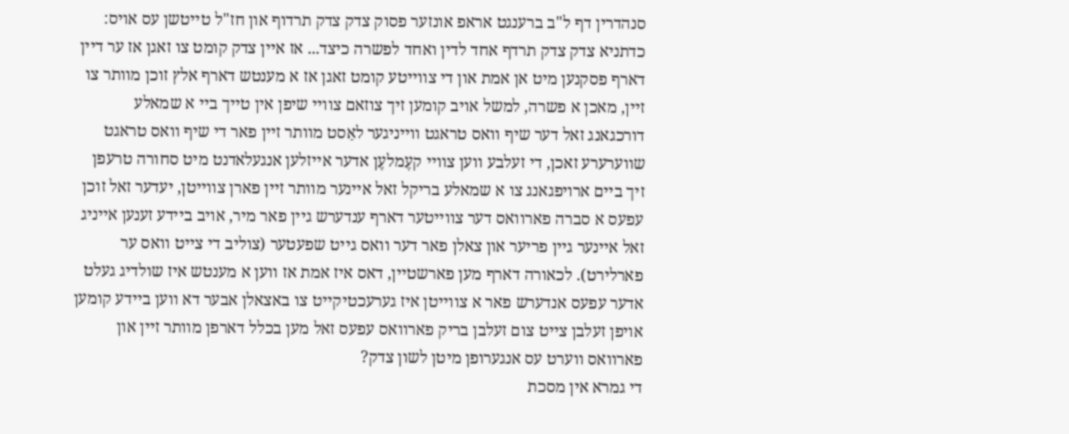סנהדרין דף ל"ב ברענגט אראפ אונזער פסוק צדק צדק תרדוף און חז"ל טייטשן עס אויס: כדתניא צדק צדק תרדף אחד לדין ואחד לפשרה כיצד... אז איין צדק קומט צו זאגן אז ער דיין דארף פסקנען מיט אן אמת און די צווייטע קומט זאגן אז א מענטש דארף אלץ זוכן מוותר צו זיין, מאכן א פשרה, למשל אויב קומען זיך צוזאם צוויי שיפן אין טייך ביי א שמאלע דורכגאנג זאל דער שיף וואס טראגט ווייניגער לאַסט מוותר זיין פאר די שיף וואס טראגט שווערערע זאכן, די זעלבע ווען צוויי קעֶמלעֶן אדער אייזלען אנגעלאדנט מיט סחורה טרעפן זיך ביים ארויפגאנג צו א שמאלע בריקל זאל איינער מוותר זיין פארן צווייטן, יעדער זאל זוכן עפעס א סברה פארוואס דער צווייטער דארף ענדערש גיין פאר מיר, אויב ביידע זענען אייניג זאל איינער גיין פריער און צאלן פאר דער וואס גייט שפעטער (צוליב די צייט וואס ער פארלירט). לכאורה דארף מען פארשטיין, דאס איז אמת אז ווען א מענטש איז שולדיג געלט אדער עפעס אנדערש פאר א צווייטן איז גערעכטיקייט צו באצאלן אבער דא ווען ביידע קומען אויפן זעלבן צייט צום זעלבן בריק פארוואס עפעס זאל מען בכלל דארפן מוותר זיין און פארוואס ווערט עס אנגערופן מיטן לשון צדק?
די גמרא אין מסכת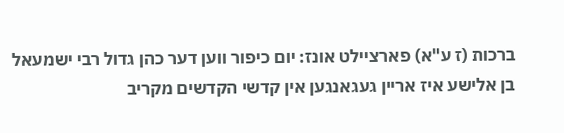ברכות (ז ע"א) פארציילט אונז: יום כיפור ווען דער כהן גדול רבי ישמעאל בן אלישע איז אריין געגאנגען אין קדשי הקדשים מקריב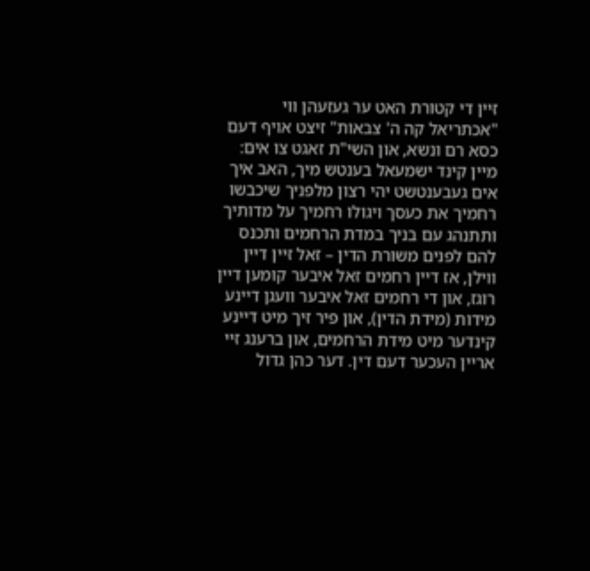זיין די קטורת האט ער געזעהן ווי "אכתריאל קה ה' צבאות" זיצט אויף דעם כסא רם ונשא, און השי"ת זאגט צו אים: מיין קינד ישמעאל בענטש מיך, האב איך אים געבענטשט יהי רצון מלפניך שיכבשו רחמיך את כעסך ויגולו רחמיך על מדותיך ותתנהג עם בניך במדת הרחמים ותכנס להם לפנים משורת הדין – זאל זיין דיין ווילן, אז דיין רחמים זאל איבער קומען דיין רוגז, און די רחמים זאל איבער וועגן דיינע מידות (מידת הדין), און פיר זיך מיט דיינע קינדער מיט מידת הרחמים, און ברענג זיי אריין העכער דעם דין. דער כהן גדול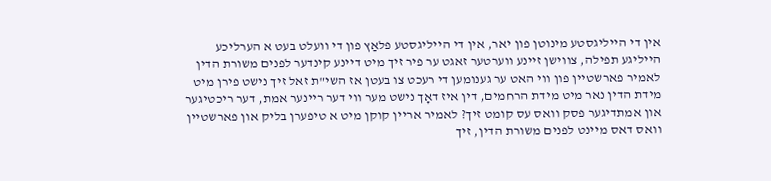אין די הייליגסטע מינוטן פון יאר, אין די הייליגסטע פלאַץ פון די וועלט בעט א הערליכע הייליגע תפילה, צווישן זיינע ווערטער זאגט ער פיר זיך מיט דיינע קינדער לפנים משורת הדין לאמיר פארשטיין פון ווי האט ער גענומען די רעכט צו בעטן אז השי"ת זאל זיך נישט פירן מיט מידת הדין נאר מיט מידת הרחמים, דין איז דאָך נישט מער ווי דער ריינער אמת, דער ריכטיגער און אמתדיגער פסק וואס עס קומט זיך? לאמיר אריין קוקן מיט א טיפערן בליק און פארשטיין וואס דאס מיינט לפנים משורת הדין, זיך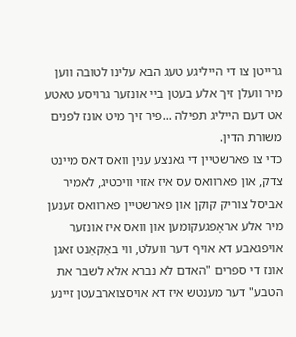גרייטן צו די הייליגע טעג הבא עלינו לטובה ווען מיר וועלן זיך אלע בעטן ביי אונזער גרויסע טאטע אט דעם הייליג תפילה ...פיר זיך מיט אונז לפנים משורת הדין.
כדי צו פארשטיין די גאנצע ענין וואס דאס מיינט צדק, און פארוואס עס איז אזוי וויכטיג, לאמיר אביסל צוריק קוקן און פארשטיין פארוואס זענען מיר אלע אראָפגעקומען און וואס איז אונזער אויפגאבע דא אויף דער וועלט, ווי באַקאַנט זאגן אונז די ספרים "האדם לא נברא אלא לשבר את הטבע" דער מענטש איז דא אויסצוארבעטן זיינע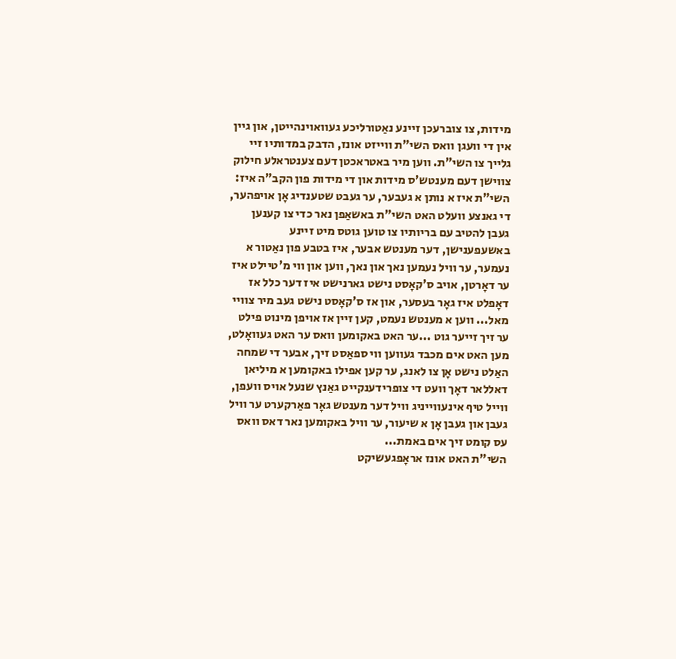מידות, צו צוברעכן זיינע נאַטורליכע געוואוינהייטן, און גיין אין די וועגן וואס השי"ת ווייזט אונז, הדבק במדותיו זיי גלייך צו השי"ת. ווען מיר באטראכטן דעם צענטראלע חילוק צווישן דעם מענטש'ס מידות און די מידות פון הקב"ה איז: השי"ת איז א נותן א געבער, ער געבט שטענדיג אָן אויפהער, די גאנצע וועלט האט השי"ת באשאַפן נאר כדי צו קענען געבן להטיב עם בריותיו צו טוען גוטס מיט זיינע באשעפענישן, דער מענטש אבער, איז בטבע פון נאַטור א נעמער, ער וויל נעמען נאך און נאך, ווען און ווי מ'טיילט איז ער דאָרטן, אויב ס'קאָסט נישט גארנישט איז דער כלל אז דאָפלט איז גאָר בעסער, און אז ס'קאָסט נישט געב מיר צוויי מאל... ווען א מענטש נעמט, קען זיין אז אויפן מינוט פילט ער זיך זייער גוט ...ער האט באקומען וואס ער האט געוואָלט, מען האט אים מכבד געווען ווי ספאַסט זיך, אבער די שמחה האַלט נישט אָן צו לאנג, ער קען אפילו באקומען א מיליאן דאללאר דאָך וועט די צופרידענקייט גאַנץ שנעל אויס וועפן, ווייל טיף אינעווייניג וויל דער מענטש גאָר פאַרקערט ער וויל געבן און געבן אָן א שיעור, ער וויל באקומען נאר דאס וואס עס קומט זיך אים באמת...
השי"ת האט אונז אראָפגעשיקט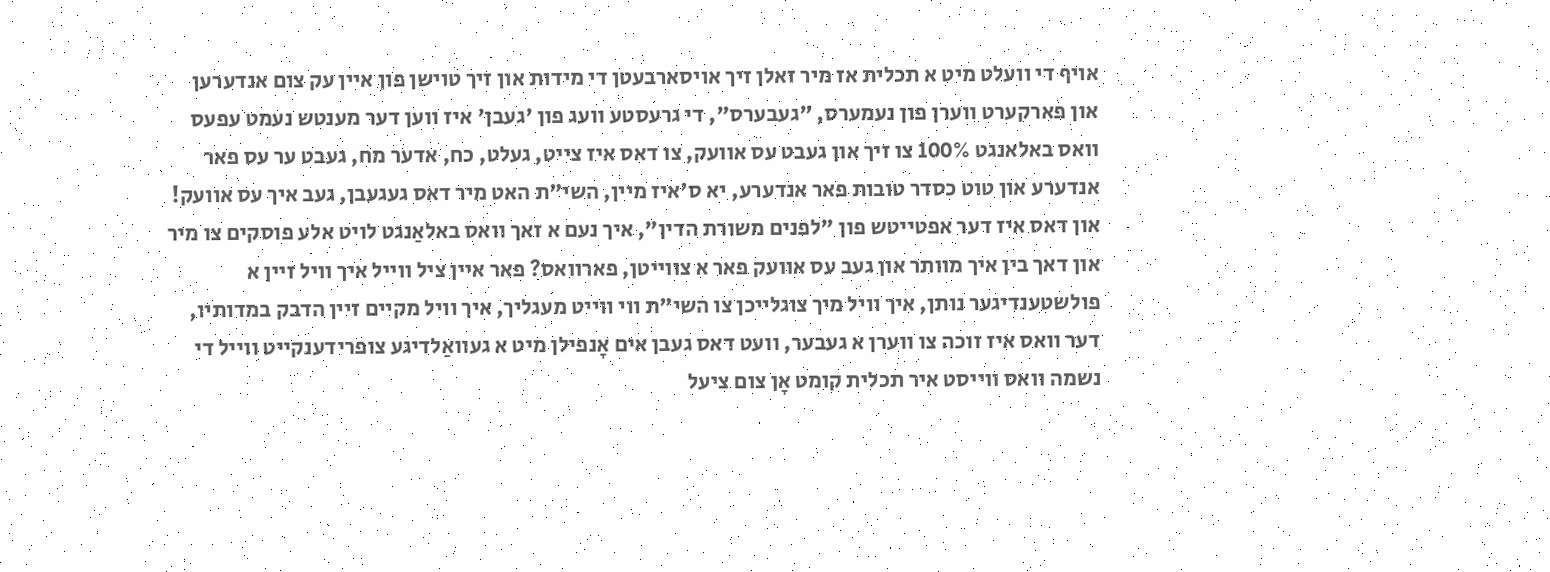אויף די וועלט מיט א תכלית אז מיר זאלן זיך אויסארבעטן די מידות און זיך טוישן פון איין עק צום אנדערען און פארקערט ווערן פון נעמערס, "געבערס", די גרעסטע וועג פון 'געבן' איז ווען דער מענטש נעמט עפעס וואס באלאנגט 100% צו זיך און געבט עס אוועק, צו דאס איז צייט, געלט, כח, אדער מח, געבט ער עס פאר אנדערע און טוט כסדר טובות פאר אנדערע, יא ס'איז מיין, השי"ת האט מיר דאס געגעבן, געב איך עס אוועק! און דאס איז דער אפטייטש פון "לפנים משורת הדין", איך נעם א זאך וואס באלאַנגט לויט אלע פוסקים צו מיר און דאך בין איך מוותר און געב עס אוועק פאר א צווייטן, פארוואס? פאר איין ציל ווייל איך וויל זיין א פולשטענדיגער נותן, איך וויל מיך צוגלייכן צו השי"ת ווי ווייט מעגליך, איך וויל מקיים זיין הדבק במדותיו, דער וואס איז זוכה צו ווערן א געבער, וועט דאס געבן אים אָנפילן מיט א געוואַלדיגע צופרידענקייט ווייל די נשמה וואס ווייסט איר תכלית קומט אָן צום ציעל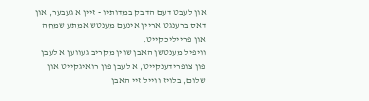און לעבט דעם הדבק במדותיו - זיין א געבער, און דאס ברענגט אריין אינעם מענטש אמתע שמחה און פרייליכקייט.
וויפיל מענטשן האבן שוין מקריב געווען א לעבן פון צופרידענקייט, א לעבן פון רואיגקייט און שלום, בלויז ווייל זיי האבן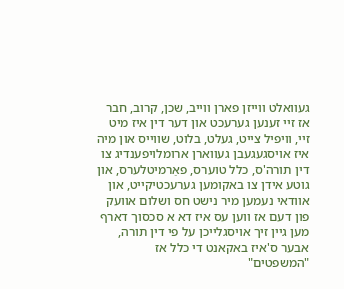געוואלט ווייזן פארן ווייב, שכן, קרוב, חבר אז זיי זענען גערעכט און דער דין איז מיט זיי, וויפיל צייט, געלט, בלוט, שווייס און מיה איז אויסגעגעבן געווארן ארומלויפענדיג צו דין תורה'ס, כלל טוערס, פאַרמיטלערס, און גוטע אידן צו באקומען גערעכטיקייט, און אוודאי נעמען מיר נישט חס ושלום אוועק פון דעם אז ווען עס איז דא א סכסוך דארף מען גיין זיך אויסגלייכן על פי דין תורה, אבער ס'איז באקאנט די כלל אז "המשפטים"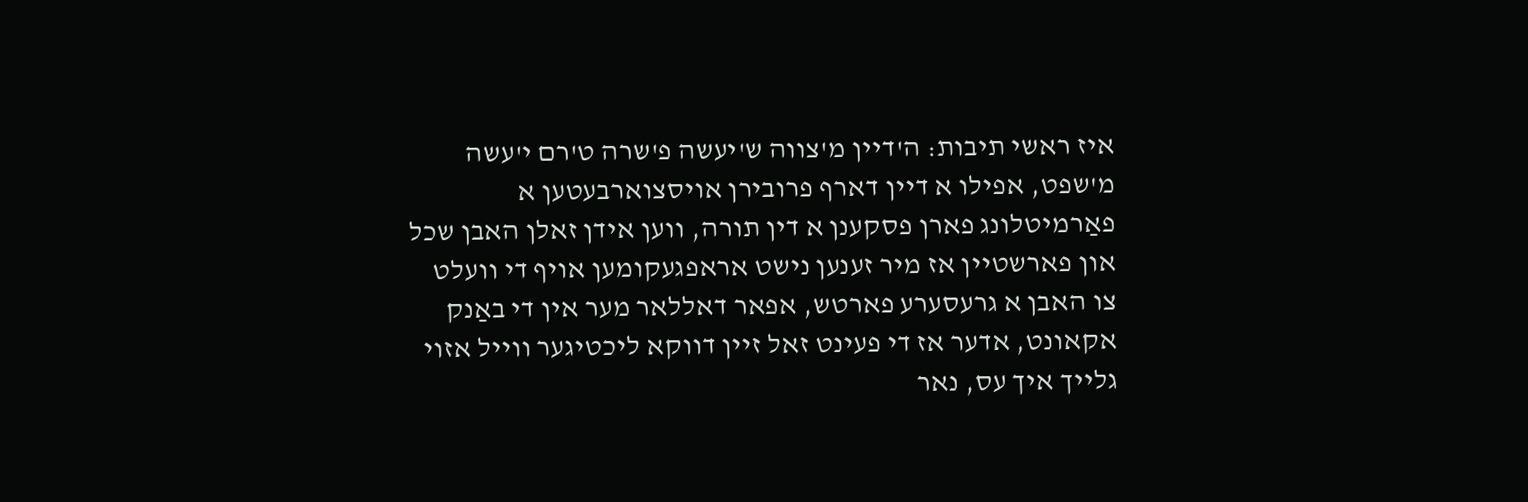איז ראשי תיבות: ה'דיין מ'צווה ש'יעשה פ'שרה ט'רם י'עשה מ'שפט, אפילו א דיין דארף פרובירן אויסצוארבעטען א פאַרמיטלונג פארן פסקענן א דין תורה, ווען אידן זאלן האבן שכל און פארשטיין אז מיר זענען נישט אראפגעקומען אויף די וועלט צו האבן א גרעסערע פארטש, אפאר דאללאר מער אין די באַנק אקאונט, אדער אז די פעינט זאל זיין דווקא ליכטיגער ווייל אזוי גלייך איך עס, נאר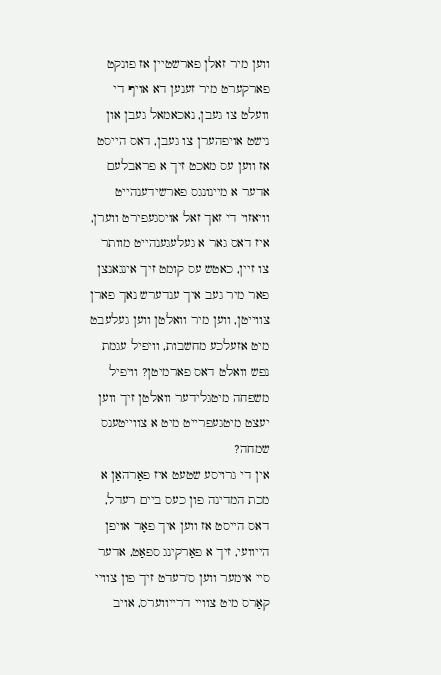ווען מיר זאלן פארשטיין אז פונקט פארקערט מיר זענען דא אויף די וועלט צו געבן, נאכאמאל געבן און נישט אויפהערן צו געבן, דאס הייסט אז ווען עס מאכט זיך א פראבלעם אדער א מיינונגס פארשידענהייט וויאזוי די זאך זאל אויסגעפירט ווערן, איז דאס גאר א געלעגענהייט מוותר צו זיין, כאטש עס קומט זיך אינגאנצן פאר מיר געב איך ענדערש נאך פארן צווייטן, ווען מיר וואלטן ווען געלעבט מיט אזעלכע מחשבות, וויפיל עגמת נפש וואלט דאס פארמיטן? וויפיל משפחה מיטגלידער וואלטן זיך ווען יעצט מיטגעפרייט מיט א צווייטענס שמחה?
אין די גרויסע שטעט איז פאַרהאַן א מכת המדינה פון כעס ביים רעדל, דאס הייסט אז ווען איך פאָר אויפן הייוועי, זיך א פאַרקינג ספאַט, אדער סיי אימער ווען ס'רעדט זיך פון צוויי קאַרס מיט צוויי דרייווערס, אויב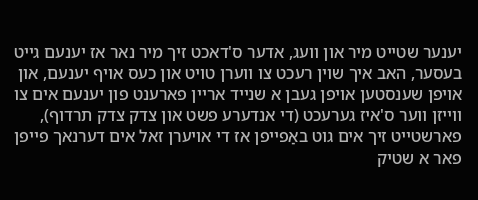יענער שטייט מיר און וועג, אדער ס'דאכט זיך מיר נאר אז יענעם גייט בעסער, האב איך שוין רעכט צו ווערן טויט און כעס אויף יענעם, און אויפן שענסטען אויפן געבן א שנייד אריין פארענט פון יענעם אים צו ווייזן ווער ס'איז גערעכט (די אנדערע פשט און צדק צדק תרדוף), פארשטייט זיך אים גוט באַפייפן אז די אויערן זאל אים דערנאך פייפן פאר א שטיק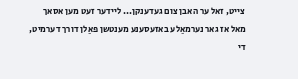צייט, זאל ער האבן צום געדענקן... ליידער זעט מען אסאך מאל אז גאר נערמאַלע באזעסענע מענטשן פאַלן דורך דערמיט, די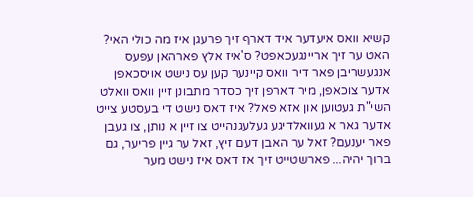קשיא וואס איעדער איד דארף זיך פרעגן איז מה כולי האי? האט ער זיך אריינגעכאפט? ס'איז אלץ פארהאן עפעס אנגעשריבן פאר דיר וואס קיינער קען עס נישט אויסכאפן אדער צוכאפן, מיר דארפן זיך כסדר מתבונן זיין וואס וואלט השי"ת געטוען און אזא פאל? איז דאס נישט די בעסטע צייט אדער גאר א געוואלדיגע געלעגנהייט צו זיין א נותן, צו געבן פאר יענעם? זאל ער האבן דעם זיץ, זאל ער גיין פריער, גם ברוך יהיה... פארשטייט זיך אז דאס איז נישט מער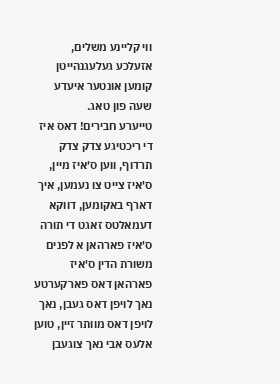ווי קליינע משלים, אזעלכע געלעגנהייטן קומען אונטער איעדע שעה פון טאג.
טייערע חבירים! דאס איז די ריכטיגע צדק צדק תרדוף, ווען ס'איז מיין, ס'איז צייט צו נעמען, איך דארף באקומען, דווקא דעמאלטס זאגט די תורה ס'איז פארהאן א לפנים משורת הדין ס'איז פארהאן דאס פארקערטע נאך לויפן דאס געבן, נאך לויפן דאס מוותר זיין, טוען אלעס אבי נאך צוגעבן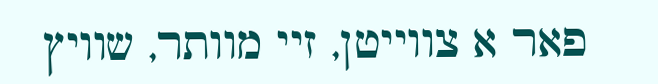פאר א צווייטן, זיי מוותר, שוויץ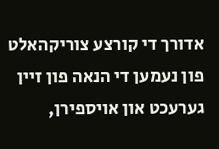אדורך די קורצע צוריקהאלט פון נעמען די הנאה פון זיין גערעכט און אויספירן,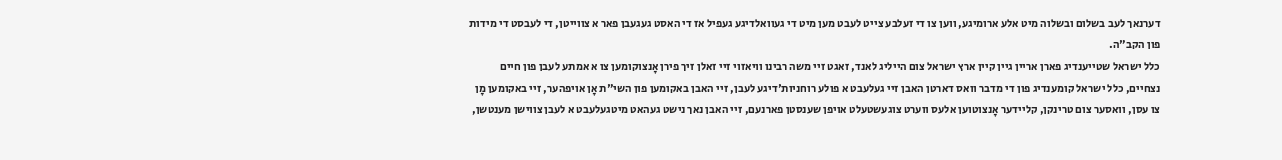דערנאך לעב בשלום ובשלוה מיט אלע ארומיגע, ווען צו די זעלבע צייט לעבט מען מיט די געוואלדיגע געפיל אז די האסט געגעבן פאר א צווייטן, די לעבסט די מידות פון הקב"ה.
כלל ישראל שטייענדיג פארן אריין גיין קיין ארץ ישראל צום הייליג לאנד, זאגט זיי משה רבינו וויאזוי זיי זאלן זיך פירן אָנצוקומען צו א אמתע לעבן פון חיים נצחיים, כלל ישראל קומענדיג פון די מדבר וואס דארטן האבן זיי געלעבט א פולע רוחניות'דיגע לעבן, זיי האבן באקומען פון השי"ת אָן אויפהער, זיי באקומען מָן צו עסן, וואסער צום טרינקן, קליידער אָנצוטוען אלעס ווערט צוגעשטעלט אויפן שענסטן פארנעם, זיי האבן נאך נישט געהאט מיטגעלעבט א לעבן צווישן מענטשן,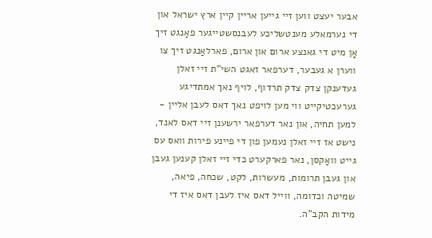אבער יעצט ווען זיי גייען אריין קיין ארץ ישראל און די נערמאלע מענטשליכע לעבנסשטייגער פאַנגט זיך אָן מיט די גאנצע ארום און ארום, פארלאַנגט זיך צו ווערן א געבער, דערפאר זאגט השי"ת זיי זאלן געדענקן צדק צדק תרדוף, לויף נאך אמתדיגע גערעכטיקייט ווי מען לויפט נאך דאס לעבן אליין - למען תחיה, און נאר דערפאר ירשענן זיי דאס לאנד, נישט אז זיי זאלן נעמען פון די פיינע פירות וואס עס גייט וואַקסן, נאר פארקערט כדי זיי זאלן קענען געבן און געבן תרומות, מעשרות, לקט, שכחה, פיאה, שמיטה וכדומה, ווייל דאס איז לעבן דאס איז די מידות הקב"ה.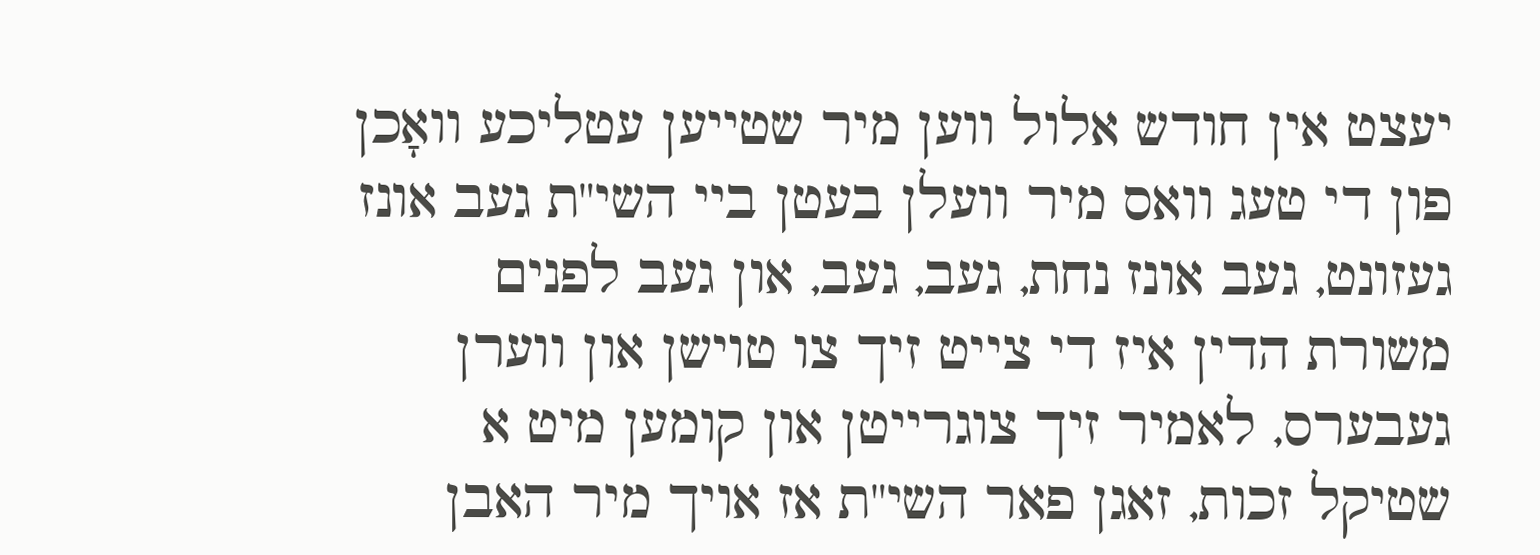יעצט אין חודש אלול ווען מיר שטייען עטליכע וואָכן פון די טעג וואס מיר וועלן בעטן ביי השי"ת געב אונז געזונט, געב אונז נחת, געב, געב, און געב לפנים משורת הדין איז די צייט זיך צו טוישן און ווערן געבערס, לאמיר זיך צוגרייטן און קומען מיט א שטיקל זכות, זאגן פאר השי"ת אז אויך מיר האבן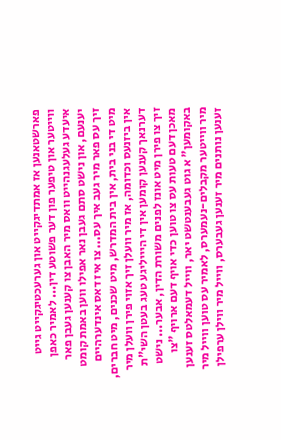פארשטאנען אז אמתדיגקייט און גערעכטיגקייט גייט ווייטער און טיפער פון דער פשוטע דין... לאמיר כאפן איעדע געלעגנהייט וואס מיר האבן צו קענען געבן פאר יענעם, און נישט סתם געבן נאר אפילו ווען באמת קומט זיך עס פאר מיר געב איך עס... צו איז דאס אינדערהיים מיט די בני בית, אין בית המדרש, מיט שכנים, מיט חברים, אין ביזנעס וכדומה, אז מיר וועלן זיך אזוי פירן וועלן מיר דערנאך קענען קומען אין די היייליגע טעג בעטן השי"ת זיך צו פירן מיט אונז לפנים משורת הדין, אבער... נישט מאכן דעם טעות עס צו טוען כדי אויף דעם ארויף "צו באקומען" א גוט געבענטשט יאר, ווייל דעמאלטס זענען מיר ווייטער מקבלים-נעמערס, לאמיר עס טוען ווייל מיר זענען נותנים מיר זענען געבערס, ווייל מיר ווילן ערפילן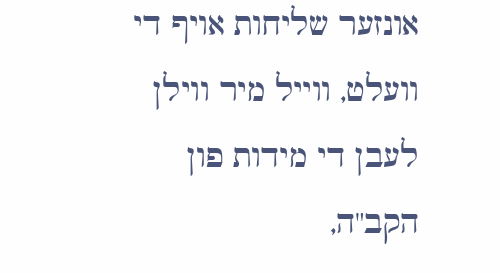אונזער שליחות אויף די וועלט, ווייל מיר ווילן לעבן די מידות פון הקב"ה,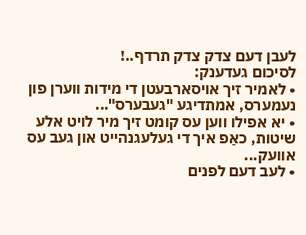לעבן דעם צדק צדק תרדף..!
לסיכום געדענק:
• לאמיר זיך אויסארבעטן די מידות ווערן פון נעמערס, אמתדיגע "געבערס"...
• יא אפילו ווען עס קומט זיך מיר לויט אלע שיטות, כאַפ איך די געלעגנהייט און געב עס אוועק...
• לעב דעם לפנים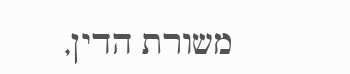משורת הדין,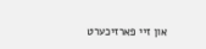און זיי פארזיכערט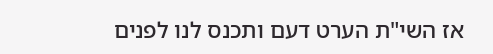אז השי"ת הערט דעם ותכנס לנו לפנים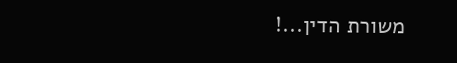משורת הדין...!